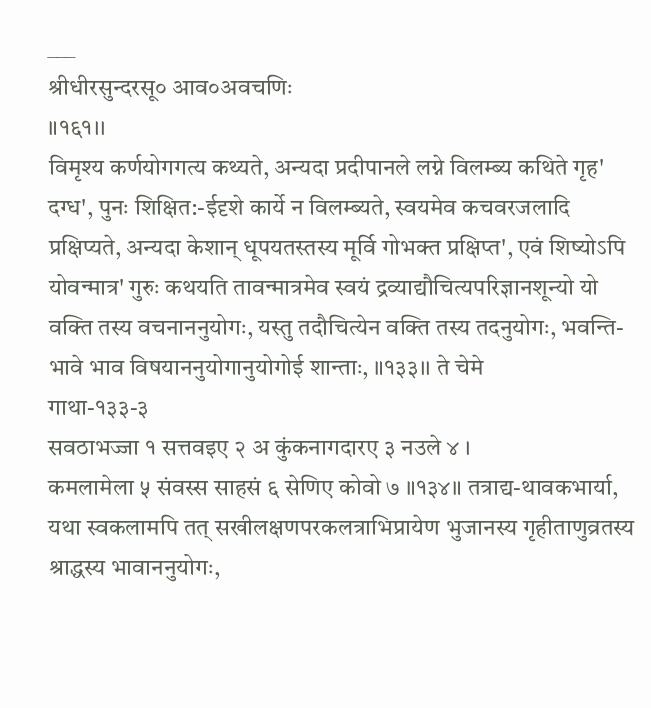___
श्रीधीरसुन्दरसू० आव०अवचणिः
॥१६१।।
विमृश्य कर्णयोगगत्य कथ्यते, अन्यदा प्रदीपानले लग्ने विलम्ब्य कथिते गृह' दग्ध', पुनः शिक्षित:-ईदृशे कार्ये न विलम्ब्यते, स्वयमेव कचवरजलादि प्रक्षिप्यते, अन्यदा केशान् धूपयतस्तस्य मूर्वि गोभक्त प्रक्षिप्त', एवं शिष्योऽपि योवन्मात्र' गुरुः कथयति तावन्मात्रमेव स्वयं द्रव्याद्यौचित्यपरिज्ञानशून्यो यो वक्ति तस्य वचनाननुयोगः, यस्तु तदौचित्येन वक्ति तस्य तदनुयोगः, भवन्ति-भावे भाव विषयाननुयोगानुयोगोई शान्ताः, ॥१३३।। ते चेमे
गाथा-१३३-३
सवठाभज्जा १ सत्तवइए २ अ कुंकनागदारए ३ नउले ४ ।
कमलामेला ५ संवस्स साहसं ६ सेणिए कोवो ७ ॥१३४॥ तत्राद्य-थावकभार्या, यथा स्वकलामपि तत् सखीलक्षणपरकलत्राभिप्रायेण भुजानस्य गृहीताणुव्रतस्य श्राद्धस्य भावाननुयोगः,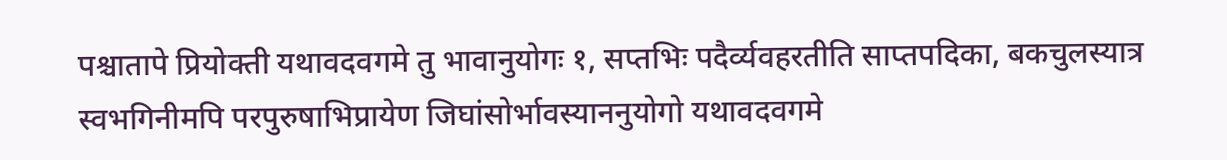पश्चातापे प्रियोक्ती यथावदवगमे तु भावानुयोगः १, सप्तभिः पदैर्व्यवहरतीति साप्तपदिका, बकचुलस्यात्र स्वभगिनीमपि परपुरुषाभिप्रायेण जिघांसोर्भावस्याननुयोगो यथावदवगमे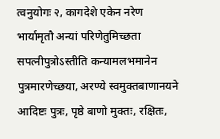त्वनुयोगः २, कागदेशे एकेन नरेण भार्यामृतौ अन्यां परिणेतुमिच्छता सपत्नीपुत्रोऽस्तीति कन्यामलभमानेन पुत्रमारणेच्छया, अरण्ये स्वमुक्तबाणानयने आदिष्टः पुत्रः, पृष्ठे बाणो मुक्तः, रक्षितः,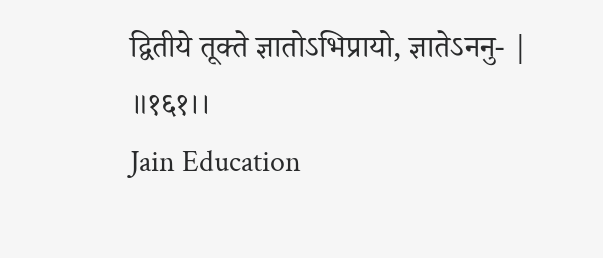द्वितीये तूक्ते ज्ञातोऽभिप्रायो, ज्ञातेऽननु- |
॥१६१।।
Jain Education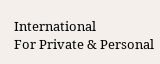International
For Private & Personal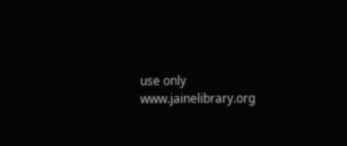use only
www.jainelibrary.org